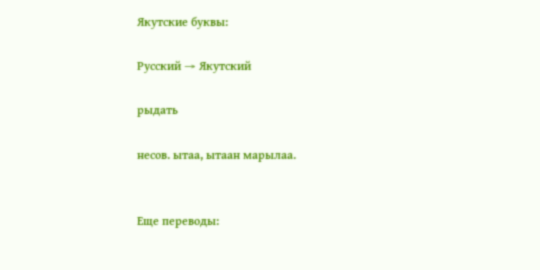Якутские буквы:

Русский → Якутский

рыдать

несов. ытаа, ытаан марылаа.


Еще переводы: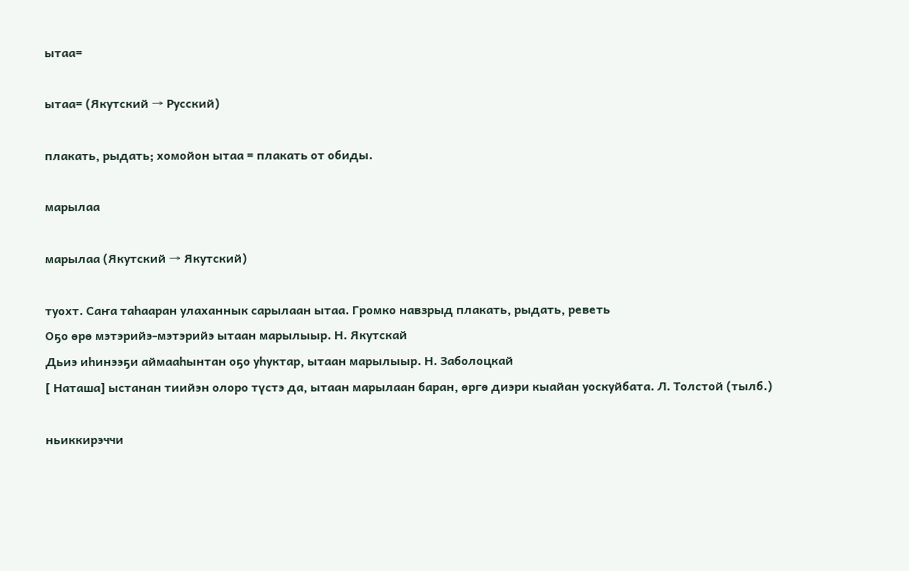ытаа=

ытаа= (Якутский → Русский)

плакать, рыдать; хомойон ытаа = плакать от обиды.

марылаа

марылаа (Якутский → Якутский)

туохт. Саҥа таһааран улаханнык сарылаан ытаа. Громко навзрыд плакать, рыдать, реветь
Оҕо өрө мэтэрийэ-мэтэрийэ ытаан марылыыр. Н. Якутскай
Дьиэ иһинээҕи аймааһынтан оҕо уһуктар, ытаан марылыыр. Н. Заболоцкай
[ Наташа] ыстанан тиийэн олоро түстэ да, ытаан марылаан баран, өргө диэри кыайан уоскуйбата. Л. Толстой (тылб.)

ньиккирэччи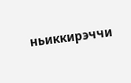ньиккирэччи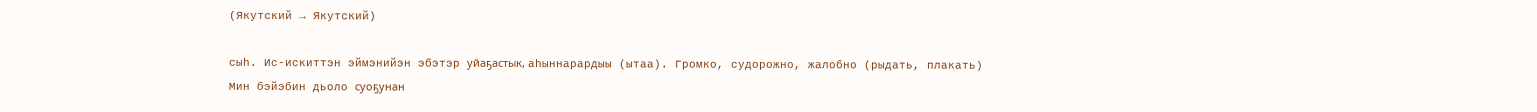(Якутский → Якутский)

сыһ. Ис-искиттэн эймэнийэн эбэтэр уйаҕастык, аһыннарардыы (ытаа). Громко, судорожно, жалобно (рыдать, плакать)
Мин бэйэбин дьоло суоҕунан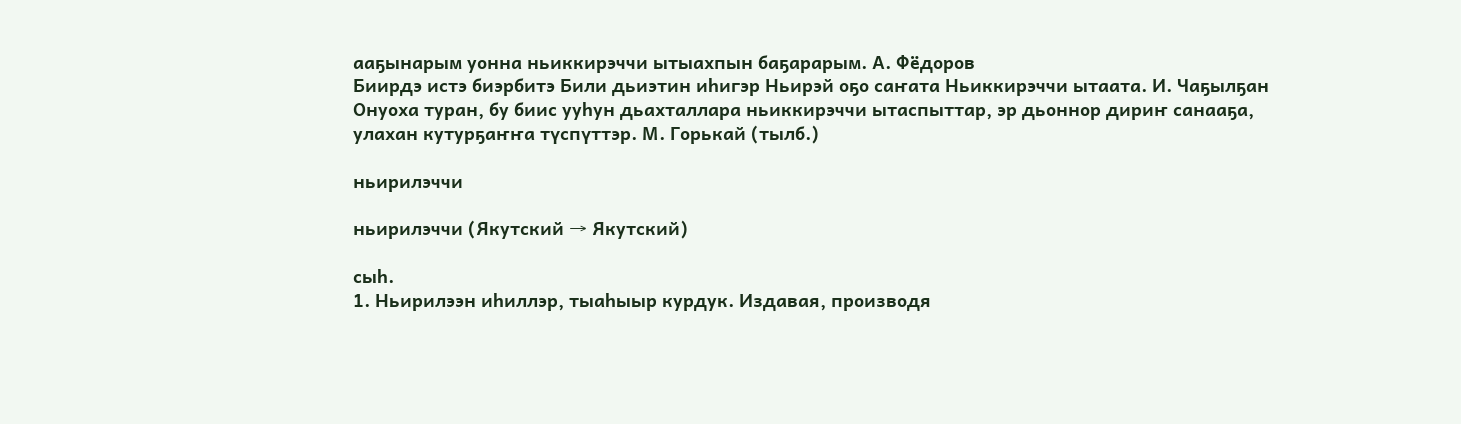ааҕынарым уонна ньиккирэччи ытыахпын баҕарарым. А. Фёдоров
Биирдэ истэ биэрбитэ Били дьиэтин иһигэр Ньирэй оҕо саҥата Ньиккирэччи ытаата. И. Чаҕылҕан
Онуоха туран, бу биис ууһун дьахталлара ньиккирэччи ытаспыттар, эр дьоннор дириҥ санааҕа, улахан кутурҕаҥҥа түспүттэр. М. Горькай (тылб.)

ньирилэччи

ньирилэччи (Якутский → Якутский)

сыһ.
1. Ньирилээн иһиллэр, тыаһыыр курдук. Издавая, производя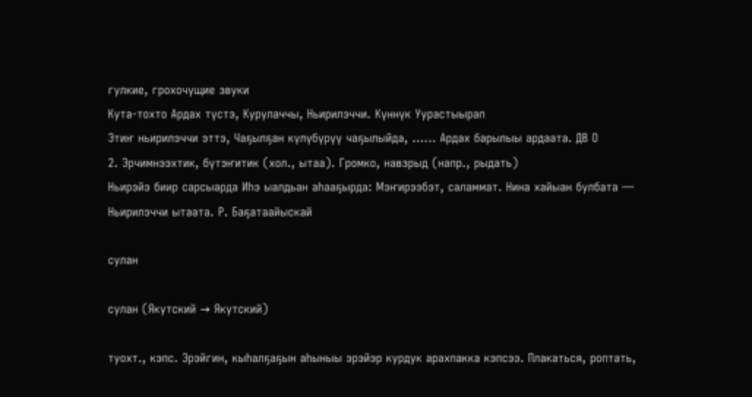гулкие, грохочущие звуки
Кута-тохто Ардах түстэ, Курулаччы, Ньирилэччи. Күннүк Уурастыырап
Этиҥ ньирилэччи эттэ, Чаҕылҕан күлүбүрүү чаҕылыйда, …… Ардах барылыы ардаата. ДВ О
2. Эрчимнээхтик, бүтэҥитик (хол., ытаа). Громко, навзрыд (напр., рыдать)
Ньирэйэ биир сарсыарда Иһэ ыалдьан аһааҕырда: Мэҥирээбэт, саламмат. Нина хайыан булбата — Ньирилэччи ытаата. Р. Баҕатаайыскай

сулан

сулан (Якутский → Якутский)

туохт., кэпс. Эрэйгин, кыһалҕаҕын аһыныы эрэйэр курдук арахпакка кэпсээ. Плакаться, роптать,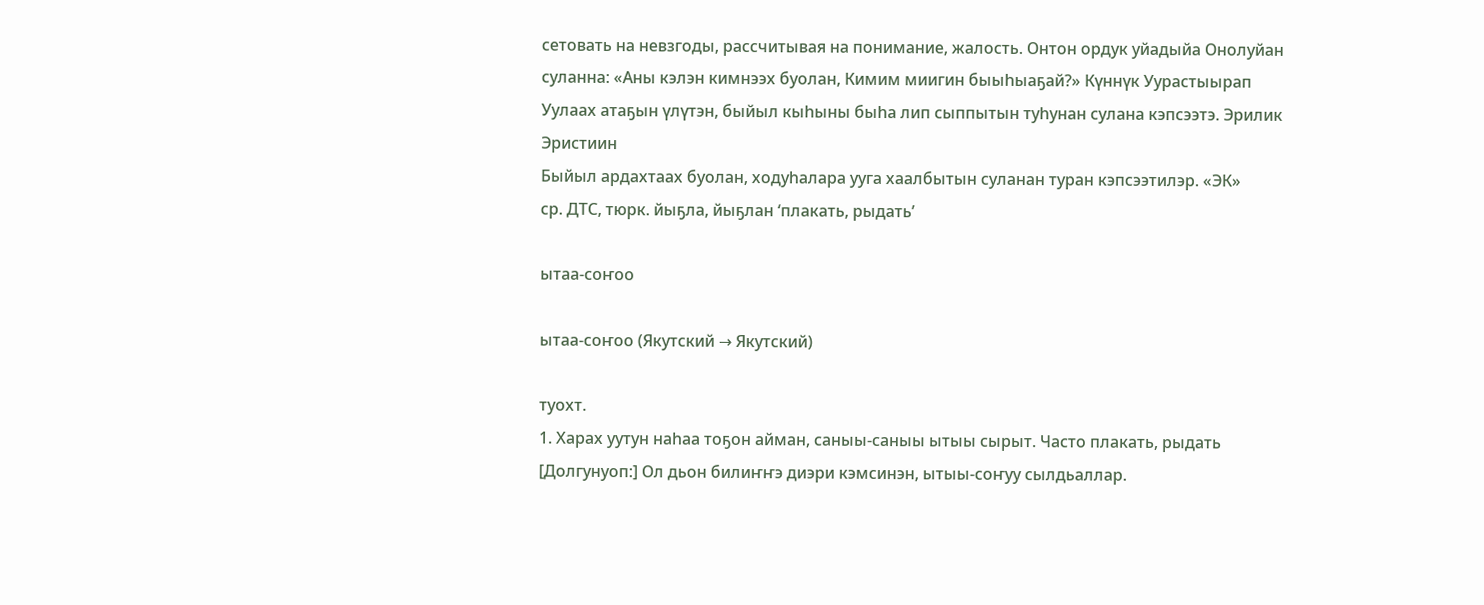сетовать на невзгоды, рассчитывая на понимание, жалость. Онтон ордук уйадыйа Онолуйан суланна: «Аны кэлэн кимнээх буолан, Кимим миигин быыһыаҕай?» Күннүк Уурастыырап
Уулаах атаҕын үлүтэн, быйыл кыһыны быһа лип сыппытын туһунан сулана кэпсээтэ. Эрилик Эристиин
Быйыл ардахтаах буолан, ходуһалара ууга хаалбытын суланан туран кэпсээтилэр. «ЭК»
ср. ДТС, тюрк. йыҕла, йыҕлан ‘плакать, рыдать’

ытаа-соҥоо

ытаа-соҥоо (Якутский → Якутский)

туохт.
1. Харах уутун наһаа тоҕон айман, саныы-саныы ытыы сырыт. Часто плакать, рыдать
[Долгунуоп:] Ол дьон билиҥҥэ диэри кэмсинэн, ытыы-соҥуу сылдьаллар.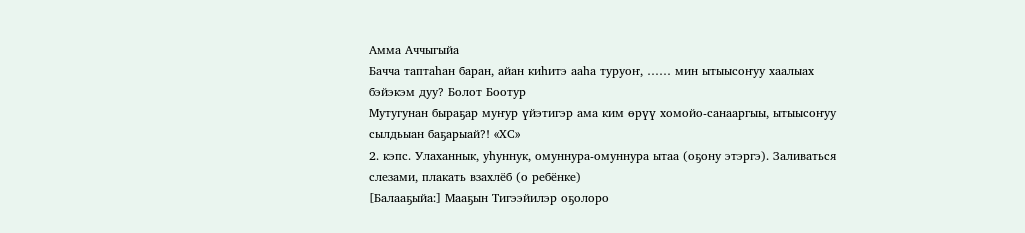Амма Аччыгыйа
Бачча таптаһан баран, айан киһитэ ааһа туруоҥ, …… мин ытыысоҥуу хаалыах бэйэкэм дуу? Болот Боотур
Мутугунан быраҕар муҥур үйэтигэр ама ким өрүү хомойо-санааргыы, ытыысоҥуу сылдьыан баҕарыай?! «ХС»
2. кэпс. Улаханнык, уһуннук, омуннура-омуннура ытаа (оҕону этэргэ). Заливаться слезами, плакать взахлёб (о ребёнке)
[Балааҕыйа:] Мааҕын Тигээйилэр оҕолоро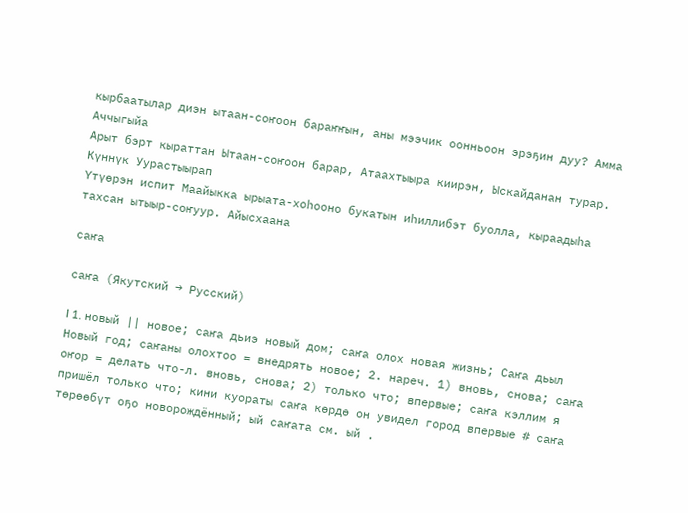кырбаатылар диэн ытаан-соҥоон бараҥҥын, аны мээчик оонньоон эрэҕин дуу? Амма Аччыгыйа
Арыт бэрт кыраттан Ытаан-соҥоон барар, Атаахтыыра киирэн, Ыскайданан турар. Күннүк Уурастыырап
Үтүөрэн испит Маайыкка ырыата-хоһооно букатын иһиллибэт буолла, кыраадыһа тахсан ытыыр-соҥуур. Айысхаана

саҥа

саҥа (Якутский → Русский)

I 1. новый || новое; саҥа дьиэ новый дом; саҥа олох новая жизнь; Саҥа дьыл Новый год; саҥаны олохтоо = внедрять новое; 2. нареч. 1) вновь, снова; саҥа оҥор = делать что-л. вновь, снова; 2) только что; впервые; саҥа кэллим я пришёл только что; кини куораты саҥа көрдө он увидел город впервые # саҥа төрөөбүт оҕо новорождённый; ый саҥата см. ый .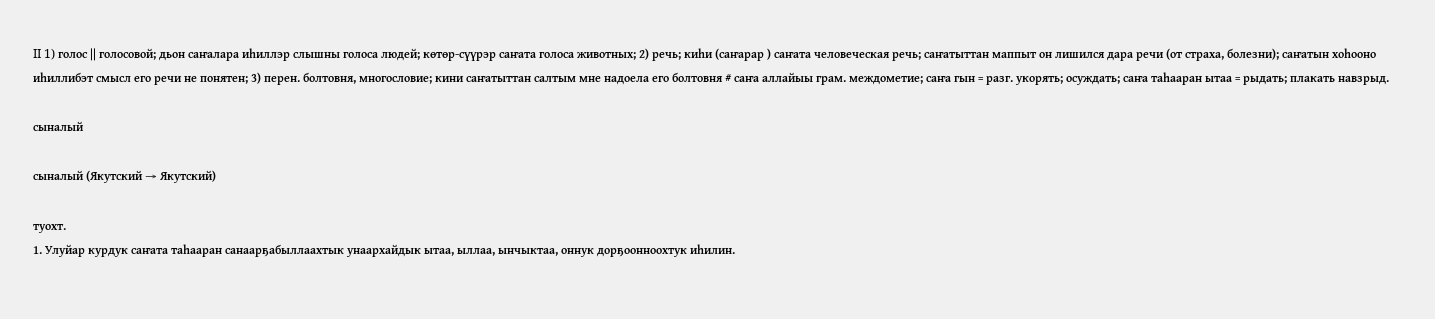II 1) голос || голосовой; дьон саҥалара иһиллэр слышны голоса людей; көтөр-сүүрэр саҥата голоса животных; 2) речь; киһи (саҥарар ) саҥата человеческая речь; саҥатыттан маппыт он лишился дара речи (от страха, болезни); саҥатын хоһооно иһиллибэт смысл его речи не понятен; 3) перен. болтовня, многословие; кини саҥатыттан салтым мне надоела его болтовня # саҥа аллайыы грам. междометие; саҥа гын = разг. укорять; осуждать; саҥа таһааран ытаа = рыдать; плакать навзрыд.

сыналый

сыналый (Якутский → Якутский)

туохт.
1. Улуйар курдук саҥата таһааран санаарҕабыллаахтык унаархайдык ытаа, ыллаа, ынчыктаа, оннук дорҕоонноохтук иһилин.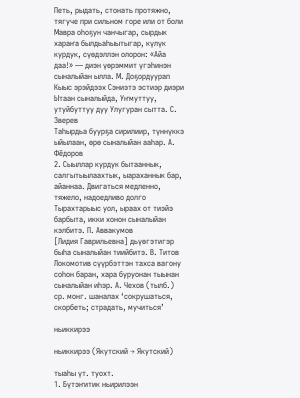Петь, рыдать, стонать протяжно, тягуче при сильном горе или от боли
Мавра оһоҕун чанчыгар, сырдык хараҥа былдьаһыытыгар, күлүк курдук, сүөдэллэн олорон: «Айа даа!» — диэн үөрэммит үгэһинэн сыналыйан ылла. М. Доҕордуурап
Кыыс эрэйдээх Сэниэтэ эстиэр диэри Ытаан сыналыйда, Уҥмуттуу, утуйбуттуу дуу Улугуран сытта. С. Зверев
Таһырдьа буурҕа сирилиир, түннүккэ ыйылаан, өрө сыналыйан ааһар. А. Фёдоров
2. Сыыллар курдук бытааннык, салгытыылаахтык, ыараханнык бар, айаннаа. Двигаться медленно, тяжело, надоедливо долго
Тырахтарыыс уол, ыраах от тиэйэ барбыта, икки хонон сыналыйан кэлбитэ. П. Аввакумов
[Лидия Гаврильевна] дьүөгэтигэр быһа сыналыйан тиийбитэ. В. Титов
Локомотив сүүрбэттэн тахса вагону соһон баран, хара буруонан тыынан сыналыйан иһэр. А. Чехов (тылб.)
ср. монг. шаналах ‘сокрушаться, скорбеть; страдать, мучиться’

ньиккирээ

ньиккирээ (Якутский → Якутский)

тыаһы үт. туохт.
1. Бүтэҥитик ньирилээн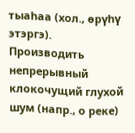тыаһаа (хол., өрүһү этэргэ). Производить непрерывный клокочущий глухой шум (напр., о реке)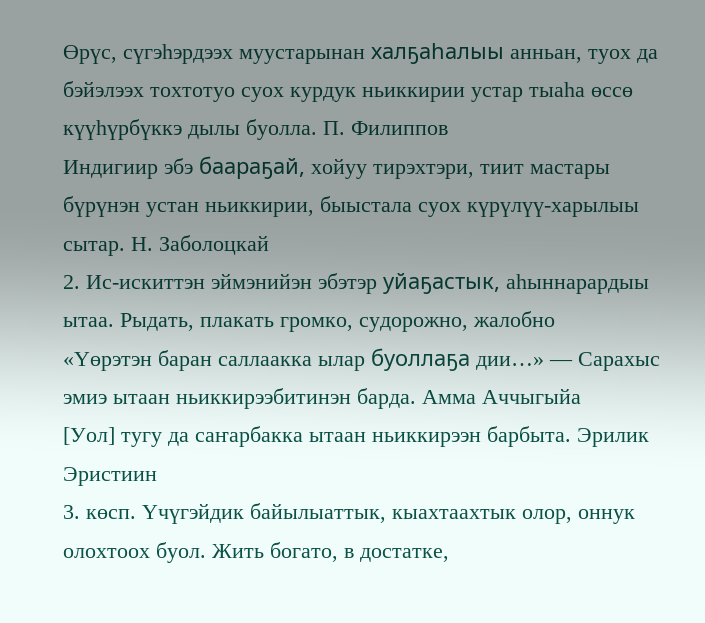Өрүс, сүгэһэрдээх муустарынан халҕаһалыы анньан, туох да бэйэлээх тохтотуо суох курдук ньиккирии устар тыаһа өссө күүһүрбүккэ дылы буолла. П. Филиппов
Индигиир эбэ баараҕай, хойуу тирэхтэри, тиит мастары бүрүнэн устан ньиккирии, быыстала суох күрүлүү-харылыы сытар. Н. Заболоцкай
2. Ис-искиттэн эймэнийэн эбэтэр уйаҕастык, аһыннарардыы ытаа. Рыдать, плакать громко, судорожно, жалобно
«Үөрэтэн баран саллаакка ылар буоллаҕа дии…» — Сарахыс эмиэ ытаан ньиккирээбитинэн барда. Амма Аччыгыйа
[Уол] тугу да саҥарбакка ытаан ньиккирээн барбыта. Эрилик Эристиин
3. көсп. Үчүгэйдик байылыаттык, кыахтаахтык олор, оннук олохтоох буол. Жить богато, в достатке,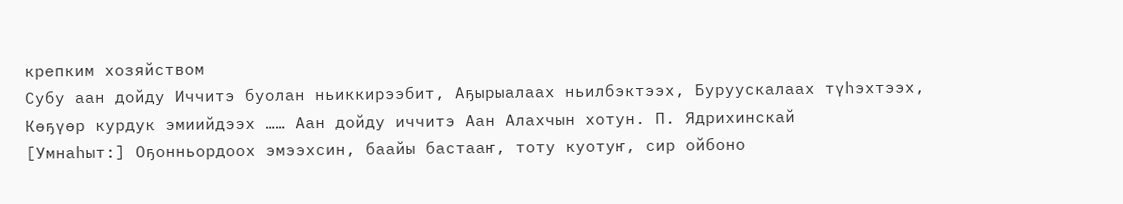крепким хозяйством
Субу аан дойду Иччитэ буолан ньиккирээбит, Аҕырыалаах ньилбэктээх, Буруускалаах түһэхтээх, Көҕүөр курдук эмиийдээх …… Аан дойду иччитэ Аан Алахчын хотун. П. Ядрихинскай
[Умнаһыт:] Оҕонньордоох эмээхсин, баайы бастааҥ, тоту куотуҥ, сир ойбоно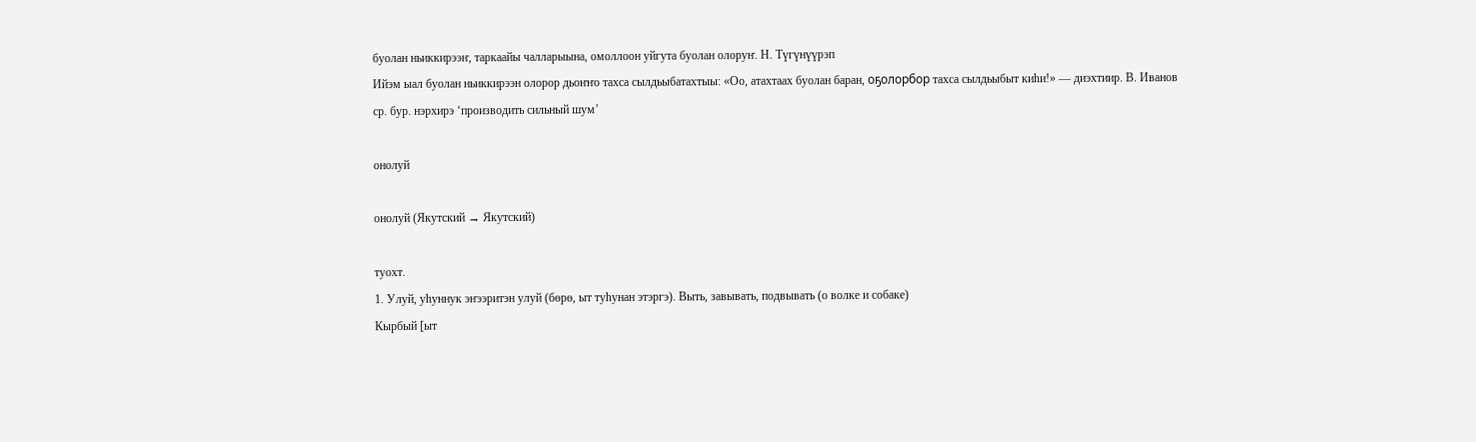буолан ньиккирээҥ, таркаайы чалларыына, омоллоон уйгута буолан олоруҥ. Н. Түгүнүүрэп
Ийэм ыал буолан ньиккирээн олорор дьоҥҥо тахса сылдьыбатахтыы: «Оо, атахтаах буолан баран, оҕолорбор тахса сылдьыбыт киһи!» — диэхтиир. В. Иванов
ср. бур. нэрхирэ ‘производить сильный шум’

онолуй

онолуй (Якутский → Якутский)

туохт.
1. Улуй, уһуннук эҥээритэн улуй (бөрө, ыт туһунан этэргэ). Выть, завывать, подвывать (о волке и собаке)
Кырбый [ыт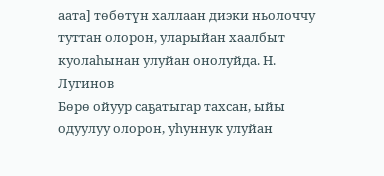аата] төбөтүн халлаан диэки ньолоччу туттан олорон, уларыйан хаалбыт куолаһынан улуйан онолуйда. Н. Лугинов
Бөрө ойуур саҕатыгар тахсан, ыйы одуулуу олорон, уһуннук улуйан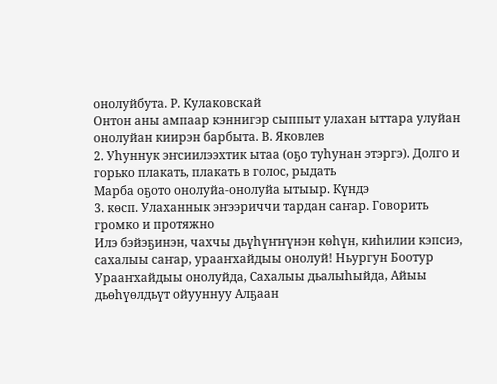онолуйбута. Р. Кулаковскай
Онтон аны ампаар кэннигэр сыппыт улахан ыттара улуйан онолуйан киирэн барбыта. В. Яковлев
2. Уһуннук эҥсиилээхтик ытаа (оҕо туһунан этэргэ). Долго и горько плакать, плакать в голос, рыдать
Марба оҕото онолуйа-онолуйа ытыыр. Күндэ
3. көсп. Улаханнык эҥээриччи тардан саҥар. Говорить громко и протяжно
Илэ бэйэҕинэн, чахчы дьүһүҥҥүнэн көһүн, киһилии кэпсиэ, сахалыы саҥар, урааҥхайдыы онолуй! Ньургун Боотур
Урааҥхайдыы онолуйда, Сахалыы дьалыһыйда, Айыы дьөһүөлдьүт ойууннуу Алҕаан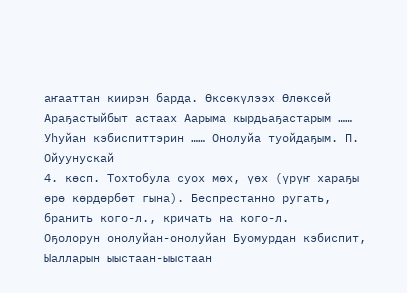аҥааттан киирэн барда. Өксөкүлээх Өлөксөй
Араҕастыйбыт астаах Аарыма кырдьаҕастарым …… Уһуйан кэбиспиттэрин …… Онолуйа туойдаҕым. П. Ойуунускай
4. көсп. Тохтобула суох мөх, үөх (үрүҥ хараҕы өрө көрдөрбөт гына). Беспрестанно ругать, бранить кого-л., кричать на кого-л.
Оҕолорун онолуйан-онолуйан Буомурдан кэбиспит, Ыалларын ыыстаан-ыыстаан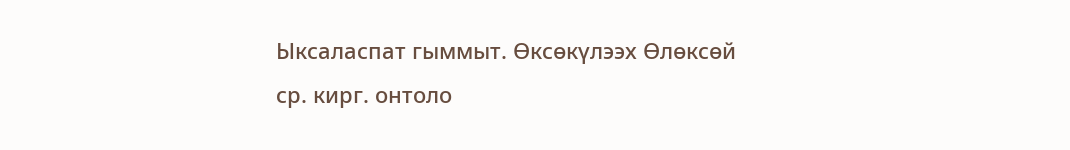Ыксаласпат гыммыт. Өксөкүлээх Өлөксөй
ср. кирг. онтоло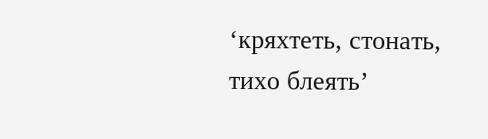‘кряхтеть, стонать, тихо блеять’